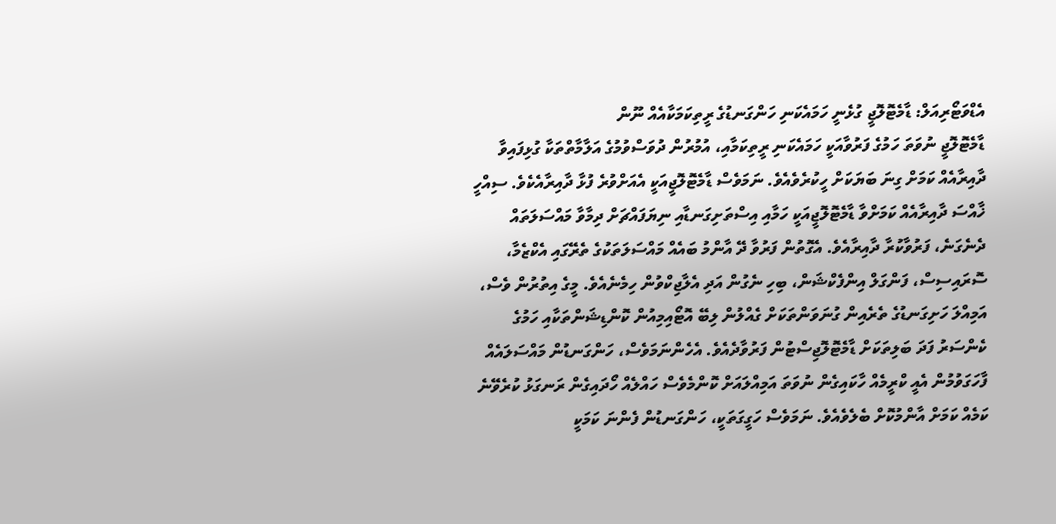އެޑްވަޓޯރިއަލް: ޑާމެޓޮލޮޖީ ގުޅެނީ ހަމައެކަނި ހަންގަނޑުގެ ރީތިކަމަކާއެއް ނޫން
ޑާމެޓޮލޮޖީ ނުވަތަ ހަމުގެ ފަރުވާއަކީ ހަމައެކަނި ރީތިކަމާއި، އުމުރުން ދުވަސްވުމުގެ އަލާމާތްތަކާ ގުޅިފައިވާ ދާއިރާއެއް ކަމަށް ގިނަ ބަޔަކަށް ހީކުރެވެއެވެ. ނަމަވެސް ޑާމެޓޮލޮޖީއަކީ އެއަށްވުރެ ފުޅާ ދާއިރާއެކެވެ. ސިއްހީ ޚާއްސަ ދާއިރާއެއް ކަމަށްވާ ޑާމެޓޮލޮޖީއަކީ ހަމާއި އިސްތަށިގަނޑާއި ނިޔަފައްޗަށް ދިމާވާ މައްސަލަތައް ދެނެގަނެ، ފަރުވާކުރާ ދާއިރާއެވެ. އެގޮތުން ފަރުވާ ދޭ އާންމު ބައެއް މައްސަލަތަކުގެ ތެރޭގައި އެކްޒެމާ، ސޮރައިސިސް، ފަންގަލް އިންފެކްޝަން، ބިހި ނެގުން އަދި އެލާޖިކްވުން ހިމެނެއެވެ. މީގެ އިތުރުން ވެސް، އަމިއްލަ ހަށިގަނޑުގެ ތެރެއިން ގުނަވަންތަކަށް ގެއްލުން ލިބޭ އޮޓޯއިމިއުން ކޮންޑިޝަންތަކާއި ހަމުގެ ކެންސަރު ފަދަ ބަލިތަކަށް ޑާމެޓޮލޮޖިސްޓުން ފަރުވާދެއެވެ. އެހެންނަމަވެސް، ހަންގަނޑުން މައްސަލައެއް ފާހަގަވުމުން އެއީ ކްރީމެއް ހާކައިގެން ނުވަތަ އަމިއްލައަށް ކޮންމެވެސް ހައްލެއް ހޯދައިގެން ރަނގަޅު ކުރެވޭނެ ކަމެއް ކަމަށް އާންމުކޮށް ބެލެވެއެވެ. ނަމަވެސް ހަގީގަތަކީ، ހަންގަނޑުން ފެންނަ ކަމަކީ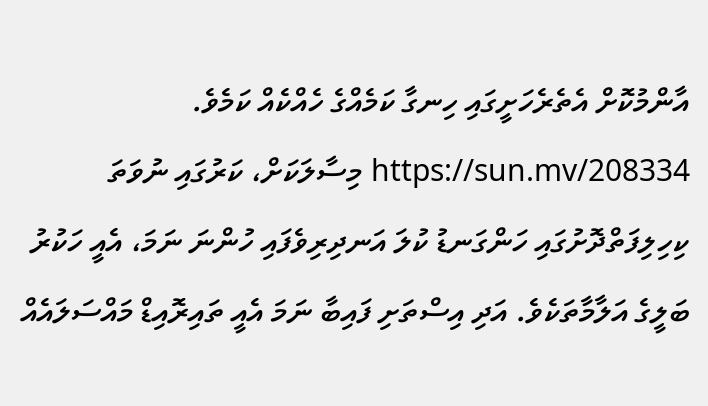އާންމުކޮށް އެތެރެހަށީގައި ހިނގާ ކަމެއްގެ ހެއްކެއް ކަމެވެ. https://sun.mv/208334 މިސާލަކަށް، ކަރުގައި ނުވަތަ ކިހިލިފަތްދޮށުގައި ހަންގަނޑު ކުލަ އަނދިރިވެފައި ހުންނަ ނަމަ، އެއީ ހަކުރު ބަލީގެ އަލާމާތަކެވެ. އަދި އިސްތަށި ފައިބާ ނަމަ އެއީ ތައިރޮއިޑް މައްސަލައެއް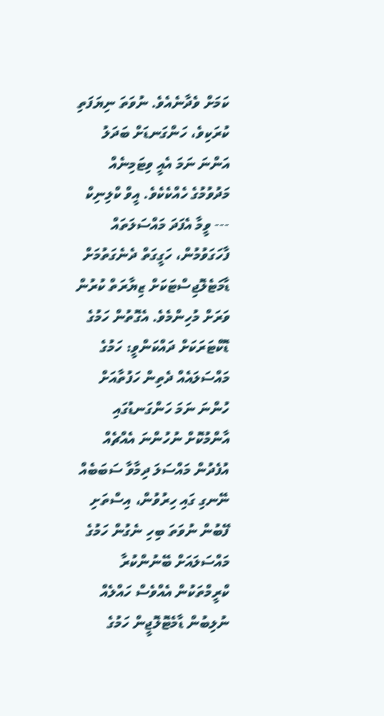ކަމަށް ވެދާނެއެވެ. ނުވަތަ ނިޔަފަތި ކުރަކިވެ، ހަންގަނޑަށް ބަދަލު އަންނަ ނަމަ އެއީ ވިޓަމިނެއް މަދުވުމުގެ ހެއްކެކެވެ. އީވް ކްލިނިކް --- ވީމާ އެފަދަ މައްސަލަތައް ފާހަގަވުމުން، ހަގީގަތް ދެނެގަތުމަށް ޑާމަޓެލޮޖިސްޓަކަށް ޒިޔާރަތް ކުރުން ވަރަށް މުހިންމެވެ. އެގޮތުން ހަމުގެ ޑޮކްޓަރަކަށް ދައްކަންވީ: ހަމުގެ މައްސަލައެއް ދެތިން ހަފުތާއަށް ހުންނަ ނަމަ ހަންގަނޑުގައި އާންމުކޮށް ނުހުންނަ އެއްޗެއް އުފެދުން މައްސަލަ ދިމާވާ ސަބަބެއް ނޭނގި ގައި ހިރުވުން، އިސްތަށި ފޭބުން ނުވަތަ ބިހި ނެގުން ހަމުގެ މައްސަލައަށް ބޭނުންކުރާ ކްރީމްތަކުން އެއްވެސް ހައްލެއް ނުލިބުން ޑާމެޓޮލޮޖީން ހަމުގެ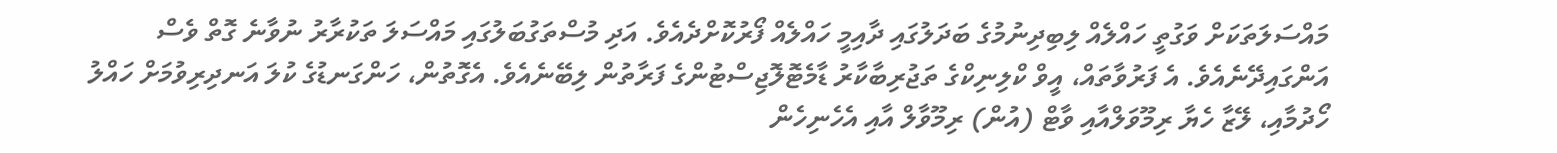މައްސަލަތަކަށް ވަގުތީ ހައްލެއް ލިބިދިނުމުގެ ބަދަލުގައި ދާއިމީ ހައްލެއް ފޯރުކޮށްދެއެވެ. އަދި މުސްތަގުބަލުގައި މައްސަލަ ތަކުރާރު ނުވާނެ ގޮތް ވެސް އަންގައިދޭނެއެވެ. އެ ފަރުވާތައް، އީވް ކްލިނިކްގެ ތަޖުރިބާކާރު ޑާމެޓޮލޮޖިސްޓުންގެ ފަރާތުން ލިބޭނެއެވެ. އެގޮތުން، ހަންގަނޑުގެ ކުލަ އަނދިރިވުމަށް ހައްލު ހޯދުމާއި، ލޭޒާ ހެޔާ ރިމޫވަލްއާއި ވާޓް (އުން) ރިމޫވާލް އާއި އެހެނިހެން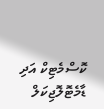ކޮސްމެޓިކް އަދި ޑާމެޓޮލޮޖިކަލް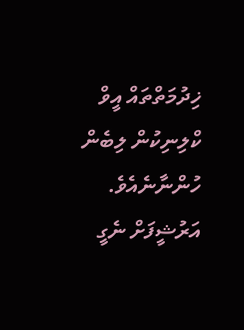ޚިދުމަތްތައް އީވް ކްލިނިކުން ލިބެން ހުންނާނެއެވެ.
އަރުޝީފަށް ނެގީ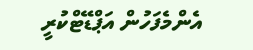އެންމެފަހުން އަޕްޑޭޓްކުރީ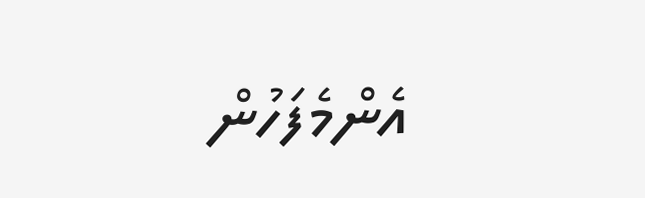އެންމެފަހުން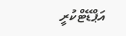އަޕްޑޭޓްކުރީ